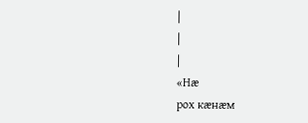|
|
|
«Нæ
рох кæнæм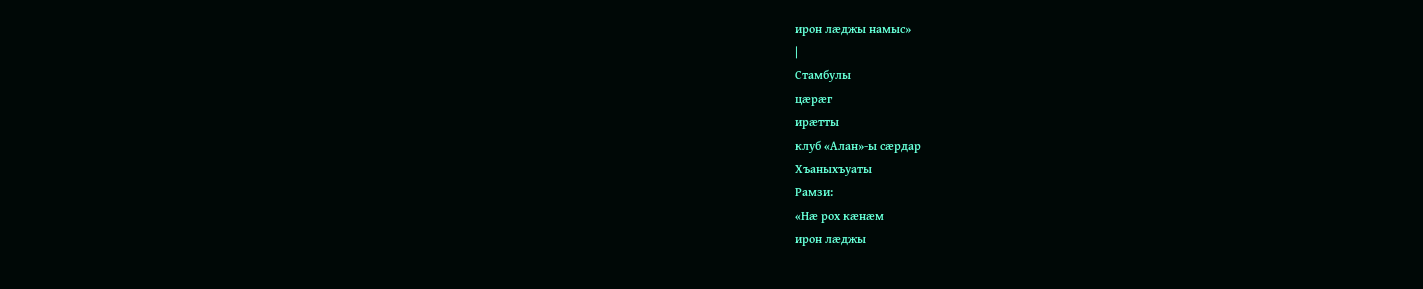ирон лæджы намыс»
|
Стамбулы
цæрæг
ирæтты
клуб «Алан»-ы сæрдар
Хъаныхъуаты
Рамзи:
«Нæ рох кæнæм
ирон лæджы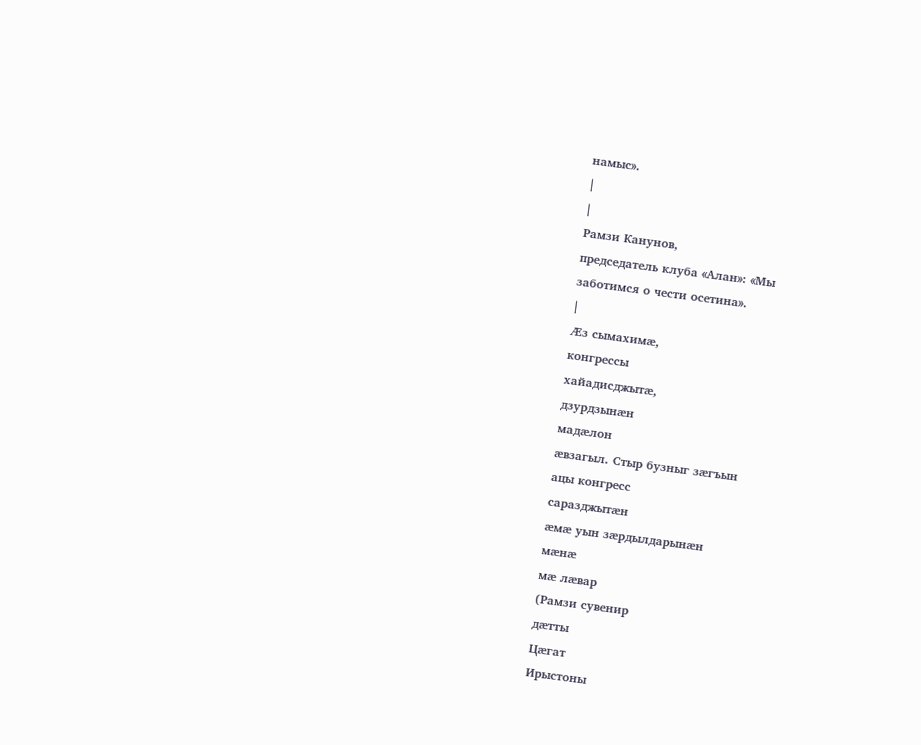намыс».
|
|
Рамзи Канунов,
председатель клуба «Алан»: «Мы
заботимся о чести осетина».
|
Æз сымахимæ,
конгрессы
хайадисджытæ,
дзурдзынæн
мадæлон
æвзагыл. Стыр бузныг зæгъын
ацы конгресс
саразджытæн
æмæ уын зæрдылдарынæн
мæнæ
мæ лæвар
(Рамзи сувенир
дæтты
Цæгат
Ирыстоны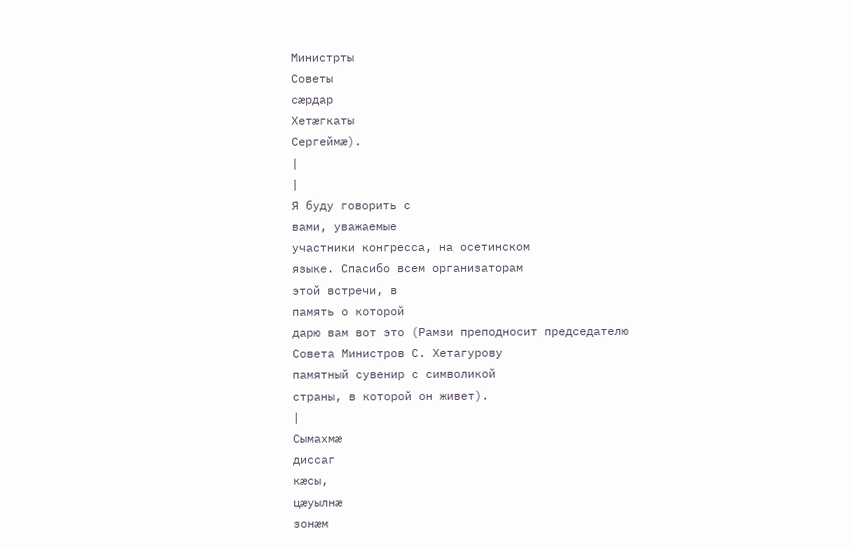Министрты
Советы
сæрдар
Хетæгкаты
Сергеймæ).
|
|
Я буду говорить с
вами, уважаемые
участники конгресса, на осетинском
языке. Спасибо всем организаторам
этой встречи, в
память о которой
дарю вам вот это (Рамзи преподносит председателю
Совета Министров С. Хетагурову
памятный сувенир с символикой
страны, в которой он живет).
|
Сымахмæ
диссаг
кæсы,
цæуылнæ
зонæм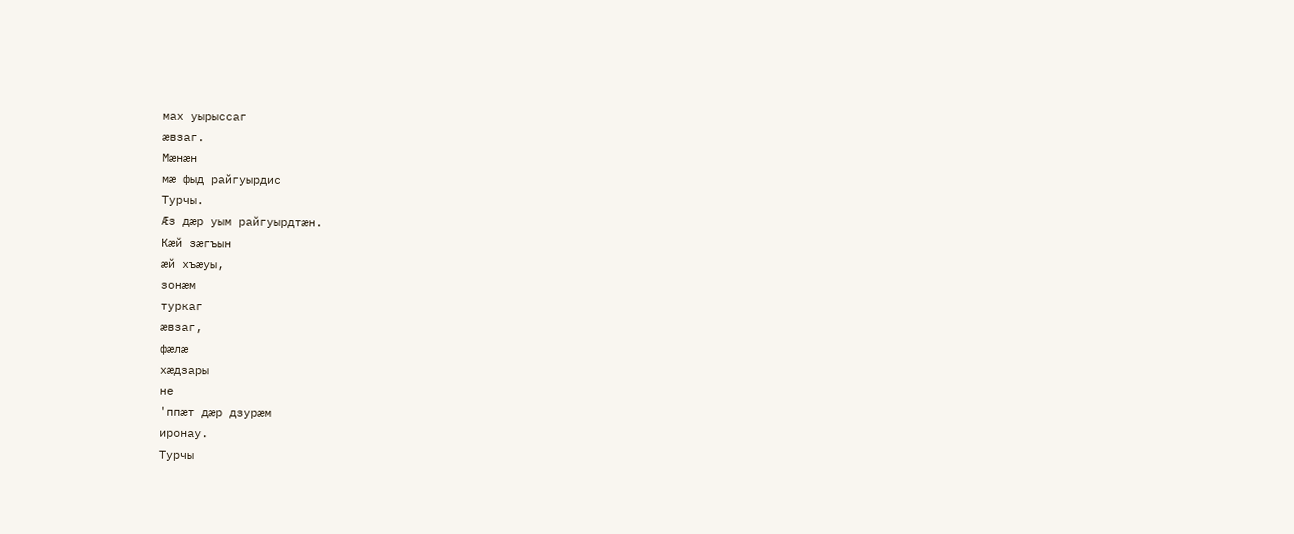мах уырыссаг
æвзаг.
Мæнæн
мæ фыд райгуырдис
Турчы.
Æз дæр уым райгуырдтæн.
Кæй зæгъын
æй хъæуы,
зонæм
туркаг
æвзаг,
фæлæ
хæдзары
не
'ппæт дæр дзурæм
иронау.
Турчы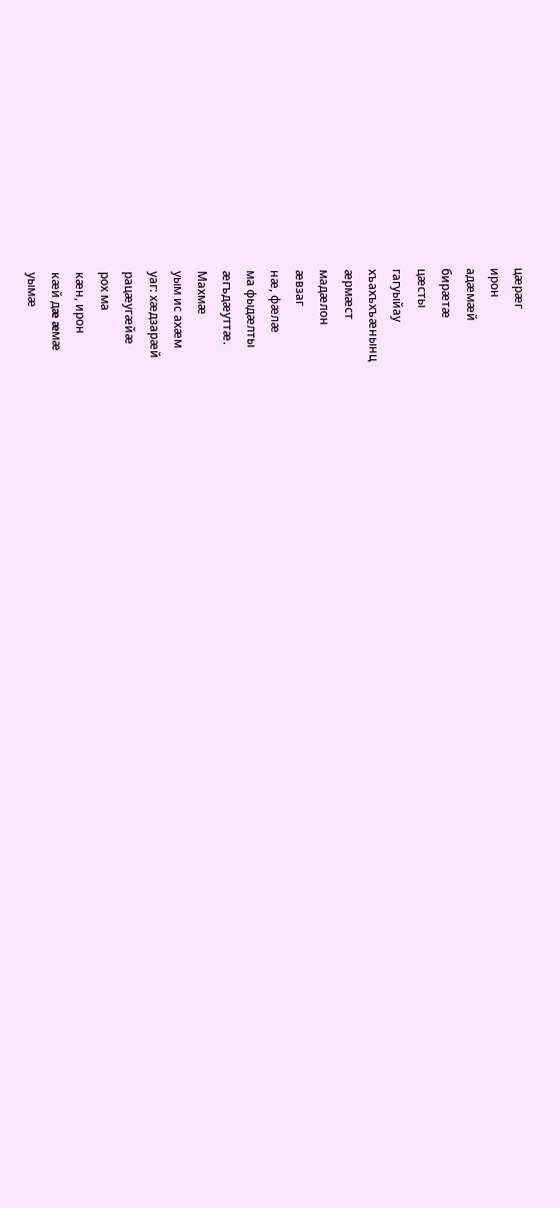цæрæг
ирон
адæмæй
бирæтæ
цæсты
гагуыйау
хъахъхъæнынц
æрмæст
мадæлон
æвзаг
нæ, фæлæ
ма фыдæлты
æгъдæуттæ.
Махмæ
уым ис ахæм
уаг: хæдзарæй
рацæугæйæ
рох ма
кæн, ирон
кæй дæ æмæ
уымæ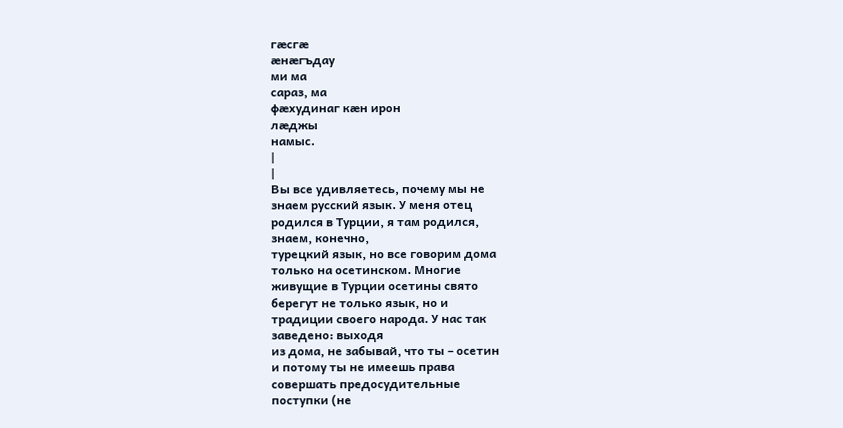гæсгæ
æнæгъдау
ми ма
сараз, ма
фæхудинаг кæн ирон
лæджы
намыс.
|
|
Вы все удивляетесь, почему мы не
знаем русский язык. У меня отец
родился в Турции, я там родился,
знаем, конечно,
турецкий язык, но все говорим дома
только на осетинском. Многие
живущие в Турции осетины свято
берегут не только язык, но и
традиции своего народа. У нас так
заведено: выходя
из дома, не забывай, что ты – осетин
и потому ты не имеешь права
совершать предосудительные
поступки (не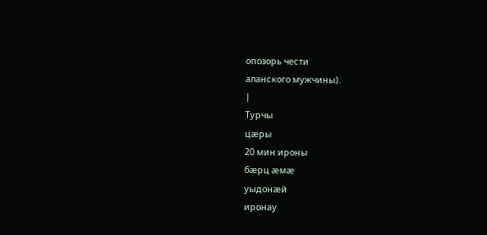опозорь чести
аланского мужчины).
|
Турчы
цæры
20 мин ироны
бæрц æмæ
уыдонæй
иронау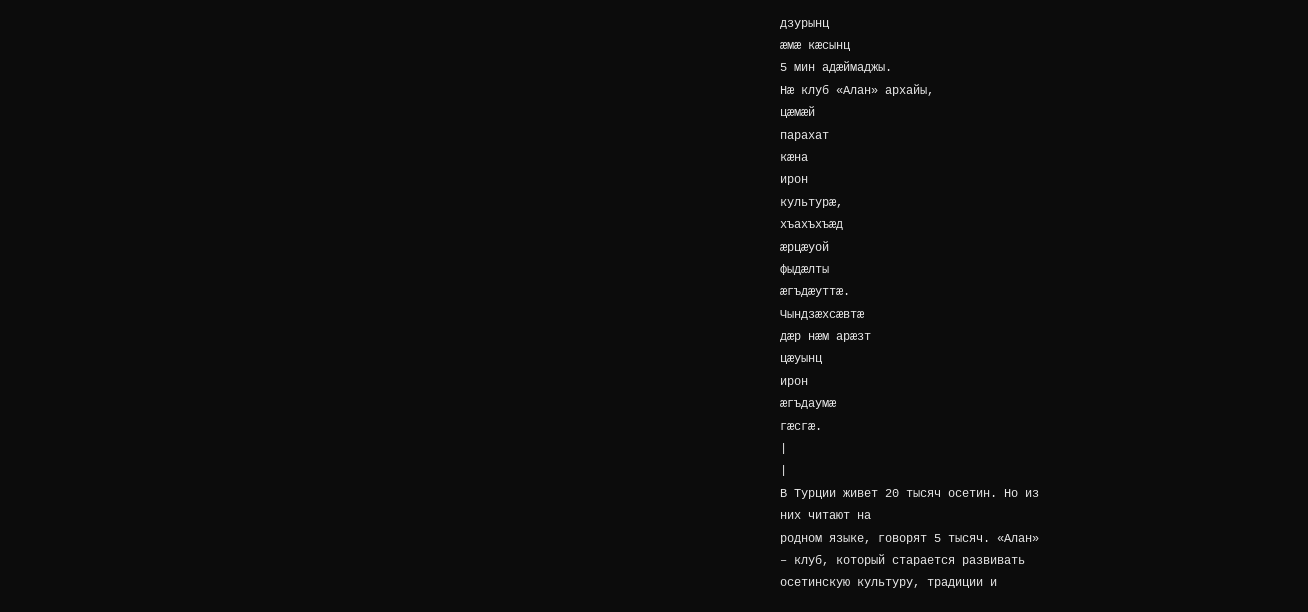дзурынц
æмæ кæсынц
5 мин адæймаджы.
Нæ клуб «Алан» архайы,
цæмæй
парахат
кæна
ирон
культурæ,
хъахъхъæд
æрцæуой
фыдæлты
æгъдæуттæ.
Чындзæхсæвтæ
дæр нæм арæзт
цæуынц
ирон
æгъдаумæ
гæсгæ.
|
|
В Турции живет 20 тысяч осетин. Но из
них читают на
родном языке, говорят 5 тысяч. «Алан»
– клуб, который старается развивать
осетинскую культуру, традиции и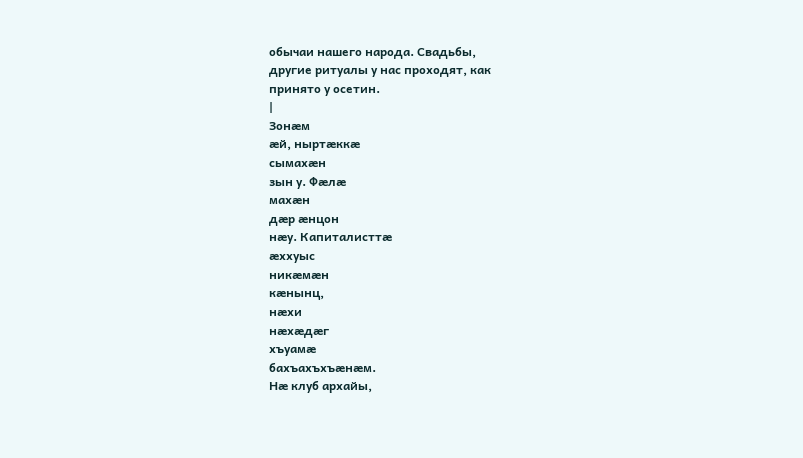обычаи нашего народа. Свадьбы,
другие ритуалы у нас проходят, как
принято у осетин.
|
Зонæм
æй, ныртæккæ
сымахæн
зын у. Фæлæ
махæн
дæр æнцон
нæу. Капиталисттæ
æххуыс
никæмæн
кæнынц,
нæхи
нæхæдæг
хъуамæ
бахъахъхъæнæм.
Нæ клуб архайы,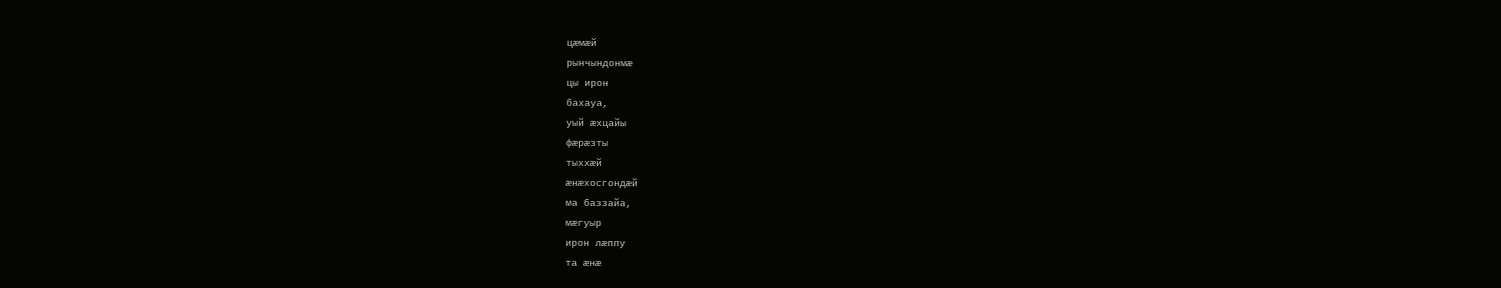цæмæй
рынчындонмæ
цы ирон
бахауа,
уый æхцайы
фæрæзты
тыххæй
æнæхосгондæй
ма баззайа,
мæгуыр
ирон лæппу
та æнæ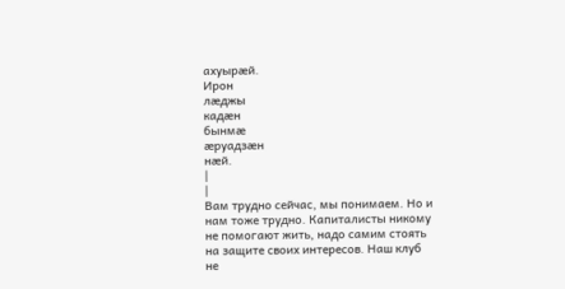ахуырæй.
Ирон
лæджы
кадæн
бынмæ
æруадзæн
нæй.
|
|
Вам трудно сейчас, мы понимаем. Но и
нам тоже трудно. Капиталисты никому
не помогают жить, надо самим стоять
на защите своих интересов. Наш клуб
не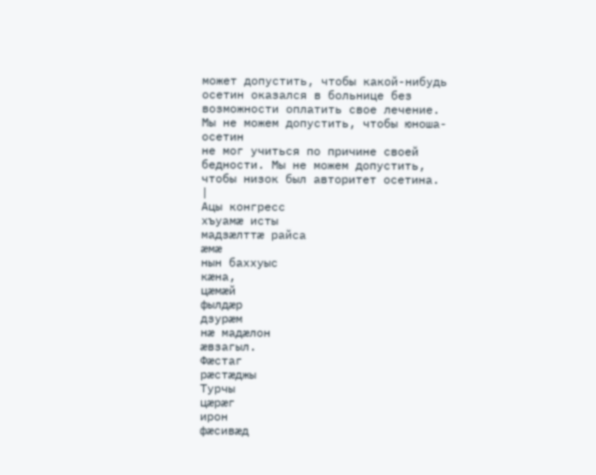может допустить, чтобы какой-нибудь
осетин оказался в больнице без
возможности оплатить свое лечение.
Мы не можем допустить, чтобы юноша-осетин
не мог учиться по причине своей
бедности. Мы не можем допустить,
чтобы низок был авторитет осетина.
|
Ацы конгресс
хъуамæ исты
мадзæлттæ райса
æмæ
нын баххуыс
кæна,
цæмæй
фылдæр
дзурæм
нæ мадæлон
æвзагыл.
Фæстаг
рæстæджы
Турчы
цæрæг
ирон
фæсивæд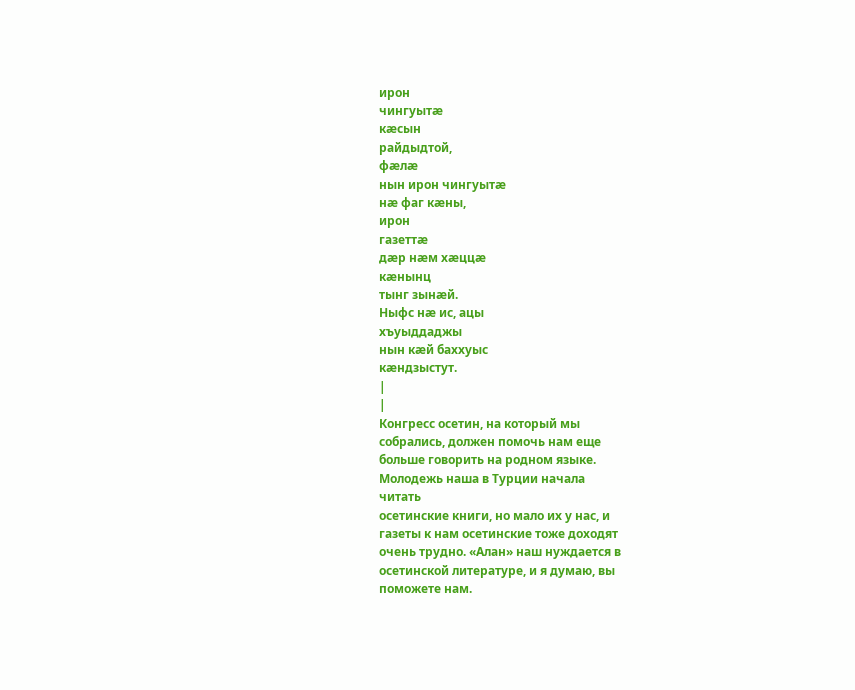ирон
чингуытæ
кæсын
райдыдтой,
фæлæ
нын ирон чингуытæ
нæ фаг кæны,
ирон
газеттæ
дæр нæм хæццæ
кæнынц
тынг зынæй.
Ныфс нæ ис, ацы
хъуыддаджы
нын кæй баххуыс
кæндзыстут.
|
|
Конгресс осетин, на который мы
собрались, должен помочь нам еще
больше говорить на родном языке.
Молодежь наша в Турции начала
читать
осетинские книги, но мало их у нас, и
газеты к нам осетинские тоже доходят
очень трудно. «Алан» наш нуждается в
осетинской литературе, и я думаю, вы
поможете нам.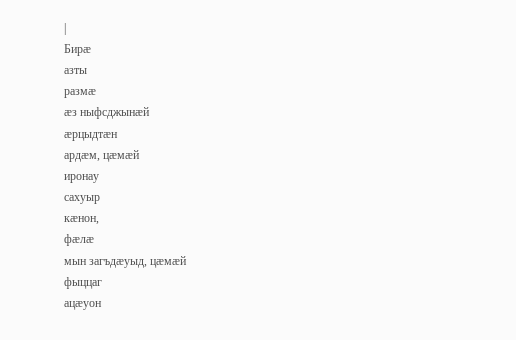|
Бирæ
азты
размæ
æз ныфсджынæй
æрцыдтæн
ардæм, цæмæй
иронау
сахуыр
кæнон,
фæлæ
мын загъдæуыд, цæмæй
фыццаг
ацæуон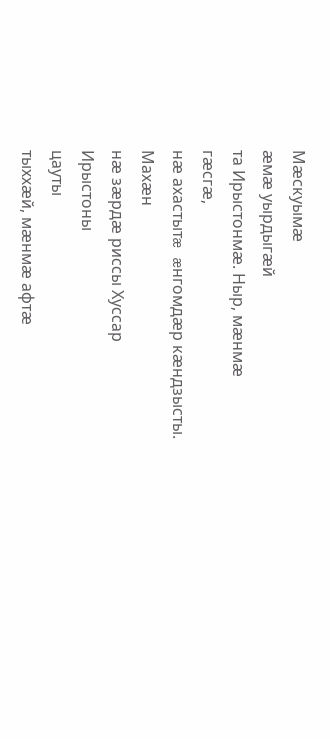Мæскуымæ
æмæ уырдыгæй
та Ирыстонмæ. Ныр, мæнмæ
гæсгæ,
нæ ахастытæ æнгомдæр кæндзысты.
Махæн
нæ зæрдæ риссы Хуссар
Ирыстоны
цауты
тыххæй, мæнмæ афтæ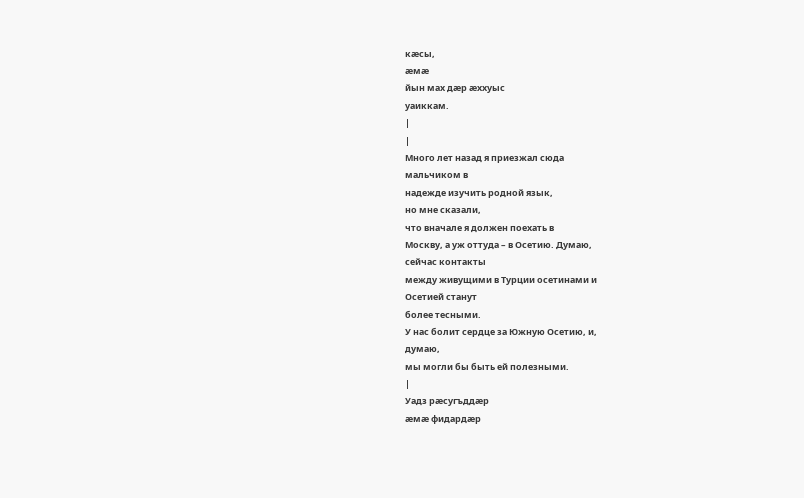кæсы,
æмæ
йын мах дæр æххуыс
уаиккам.
|
|
Много лет назад я приезжал сюда
мальчиком в
надежде изучить родной язык,
но мне сказали,
что вначале я должен поехать в
Москву, а уж оттуда – в Осетию. Думаю,
сейчас контакты
между живущими в Турции осетинами и
Осетией станут
более тесными.
У нас болит сердце за Южную Осетию, и,
думаю,
мы могли бы быть ей полезными.
|
Уадз рæсугъддæр
æмæ фидардæр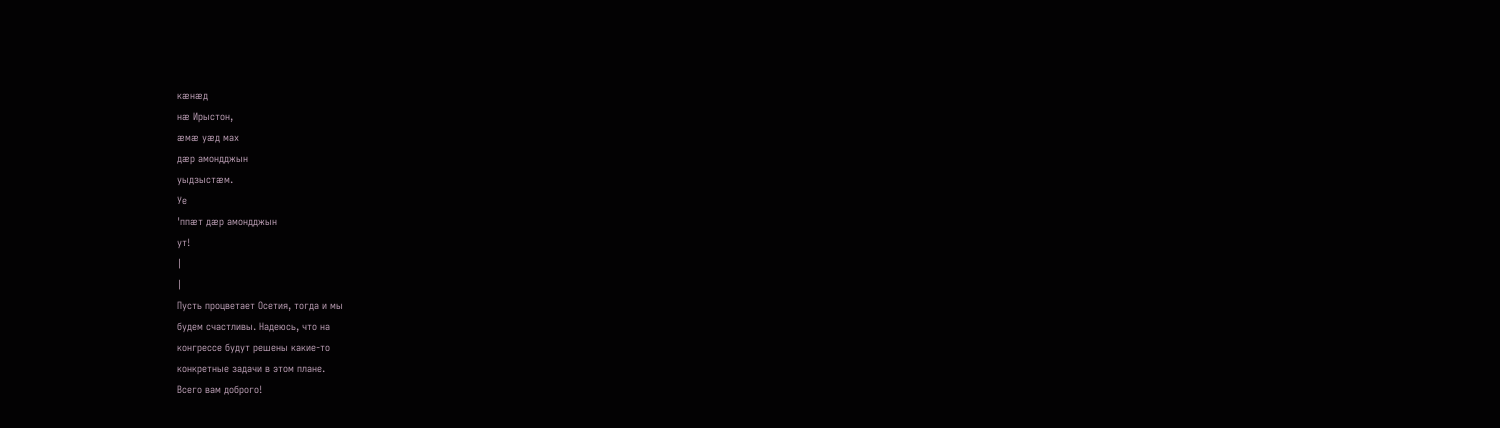кæнæд
нæ Ирыстон,
æмæ уæд мах
дæр амондджын
уыдзыстæм.
Уе
'ппæт дæр амондджын
ут!
|
|
Пусть процветает Осетия, тогда и мы
будем счастливы. Надеюсь, что на
конгрессе будут решены какие-то
конкретные задачи в этом плане.
Всего вам доброго!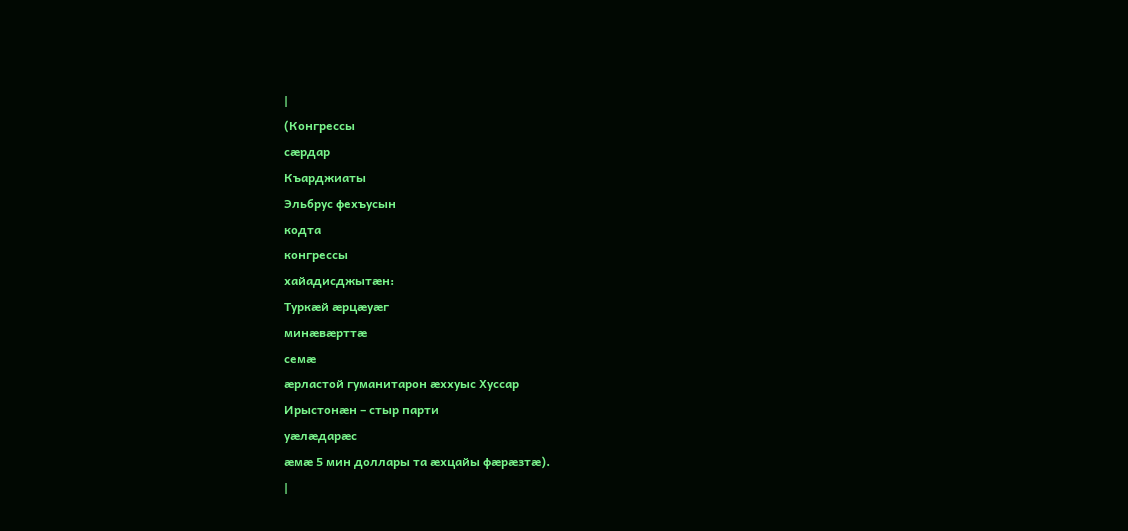|
(Конгрессы
сæрдар
Къарджиаты
Эльбрус фехъусын
кодта
конгрессы
хайадисджытæн:
Туркæй æрцæуæг
минæвæрттæ
семæ
æрластой гуманитарон æххуыс Хуссар
Ирыстонæн – стыр парти
уæлæдарæс
æмæ 5 мин доллары та æхцайы фæрæзтæ).
|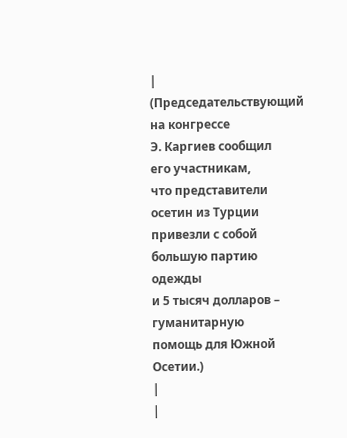|
(Председательствующий на конгрессе
Э. Каргиев сообщил
его участникам,
что представители осетин из Турции
привезли с собой
большую партию одежды
и 5 тысяч долларов – гуманитарную
помощь для Южной Осетии.)
|
|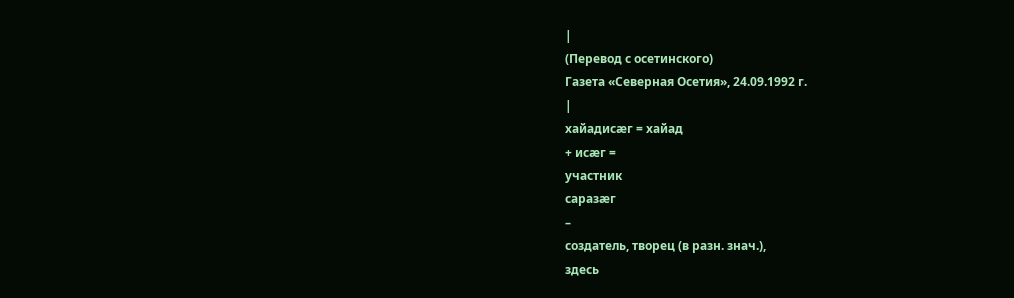|
(Перевод с осетинского)
Газета «Северная Осетия», 24.09.1992 г.
|
хайадисæг = хайад
+ исæг =
участник
саразæг
–
создатель, творец (в разн. знач.),
здесь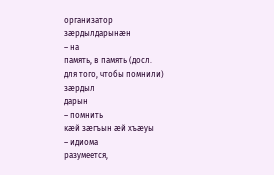организатор
зæрдылдарынæн
– на
память, в память (досл.
для того, чтобы помнили)
зæрдыл
дарын
– помнить
кæй зæгъын æй хъæуы
– идиома
разумеется,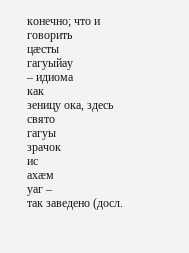конечно; что и говорить
цæсты
гагуыйау
– идиома
как
зеницу ока, здесь
свято
гагуы
зрачок
ис
ахæм
уаг –
так заведено (досл.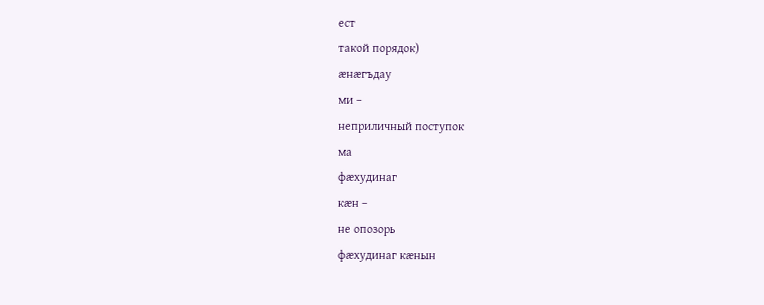ест
такой порядок)
æнæгъдау
ми –
неприличный поступок
ма
фæхудинаг
кæн –
не опозорь
фæхудинаг кæнын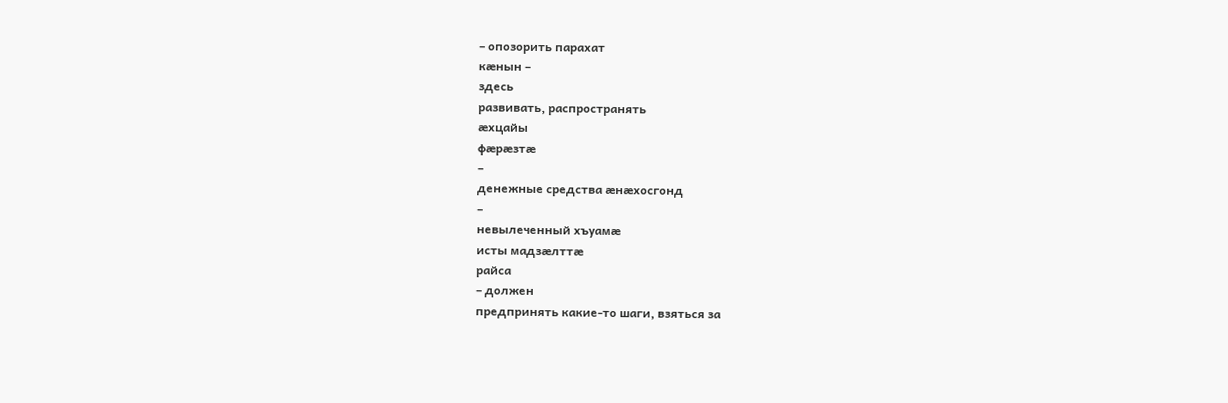– опозорить парахат
кæнын –
здесь
развивать, распространять
æхцайы
фæрæзтæ
–
денежные средства æнæхосгонд
–
невылеченный хъуамæ
исты мадзæлттæ
райса
– должен
предпринять какие-то шаги, взяться за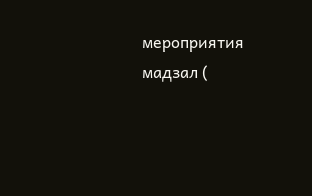мероприятия
мадзал (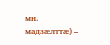мн.
мадзæлттæ) –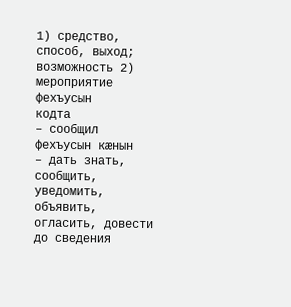1) средство, способ, выход; возможность 2) мероприятие
фехъусын
кодта
– сообщил
фехъусын кæнын
– дать знать, сообщить, уведомить, объявить, огласить, довести до сведения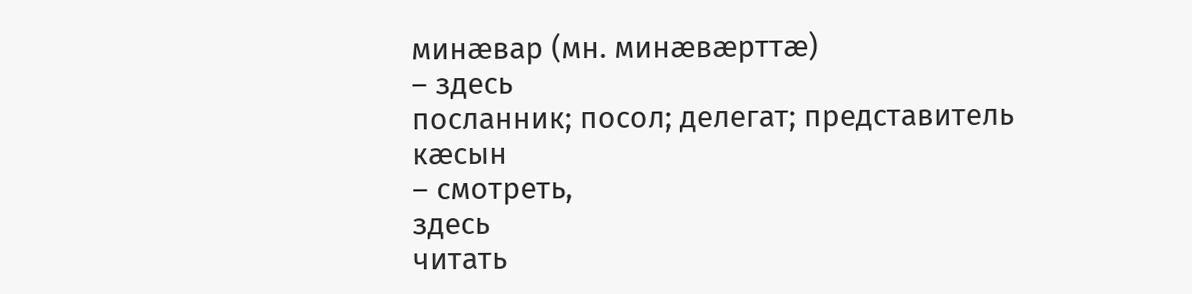минæвар (мн. минæвæрттæ)
– здесь
посланник; посол; делегат; представитель
кæсын
– смотреть,
здесь
читать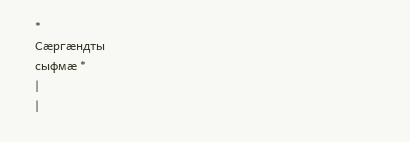*
Сæргæндты
сыфмæ *
|
|